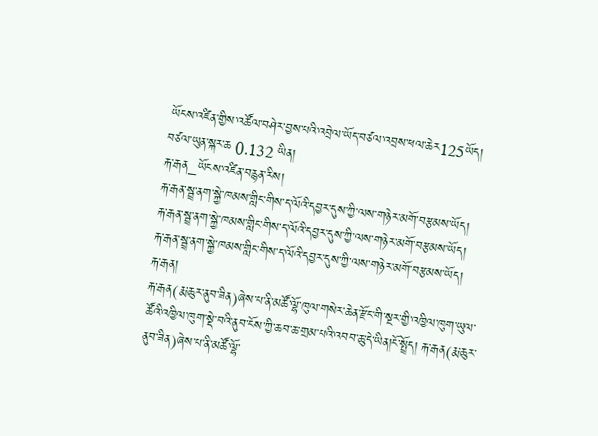ཡོངས་འཛིན་གྱིས་འཚོལ་བཤེར་བྱས་པའི་འབྲེལ་ཡོད་བཙལ་འབྲས་ཕལ་ཆེར125ཡོད།  བཙལ་ཡུན་སྐར་ཆ 0.132 ཡིན།
རྐ་རྒན_ཡོངས་འཛིན་བརྙན་རིས།
རྐ་རྒན་སྦྲ་ནག་སྐྱེ་ཁམས་གླིང་གིས་ད་ལོའི་དབྱར་དུས་ཀྱི་ལས་གཉེར་མགོ་བརྩམས་ཡོད།
རྐ་རྒན་སྦྲ་ནག་སྐྱེ་ཁམས་གླིང་གིས་ད་ལོའི་དབྱར་དུས་ཀྱི་ལས་གཉེར་མགོ་བརྩམས་ཡོད།
རྐ་རྒན་སྦྲ་ནག་སྐྱེ་ཁམས་གླིང་གིས་ད་ལོའི་དབྱར་དུས་ཀྱི་ལས་གཉེར་མགོ་བརྩམས་ཡོད།
རྐ་རྒན།
རྐ་རྒན(རྨ་ཆུར་ནུབ་ཟིན)ཞེས་པ་ནི་མཚོ་ལྷོ་ཁུལ་གསེར་ཆེན་རྫོང་གི་སྔར་གྱི་འཁྱིལ་ཁུག་ཡུལ་ཚོའི་འཁྱིལ་ཁུག་སྡེ་བའི་ནུབ་ངོས་ཀྱི་ཆབ་ཆ་གྲམ་པའི་འབབ་ཆུ་དེ་ཡིན།ངོ་སྤྲོད། རྐ་རྒན(རྨ་ཆུར་ནུབ་ཟིན)ཞེས་པ་ནི་མཚོ་ལྷོ་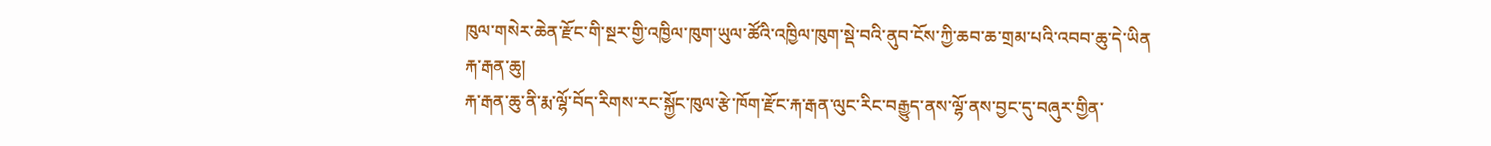ཁུལ་གསེར་ཆེན་རྫོང་གི་སྔར་གྱི་འཁྱིལ་ཁུག་ཡུལ་ཚོའི་འཁྱིལ་ཁུག་སྡེ་བའི་ནུབ་ངོས་ཀྱི་ཆབ་ཆ་གྲམ་པའི་འབབ་ཆུ་དེ་ཡིན
རྐ་རྒན་ཆུ།
རྐ་རྒན་ཆུ་ནི་རྨ་ལྷོ་བོད་རིགས་རང་སྐྱོང་ཁུལ་རྩེ་ཁོག་རྫོང་རྐ་རྒན་ལུང་རིང་བརྒྱུད་ནས་ལྷོ་ནས་བྱང་དུ་བཞུར་གྱིན་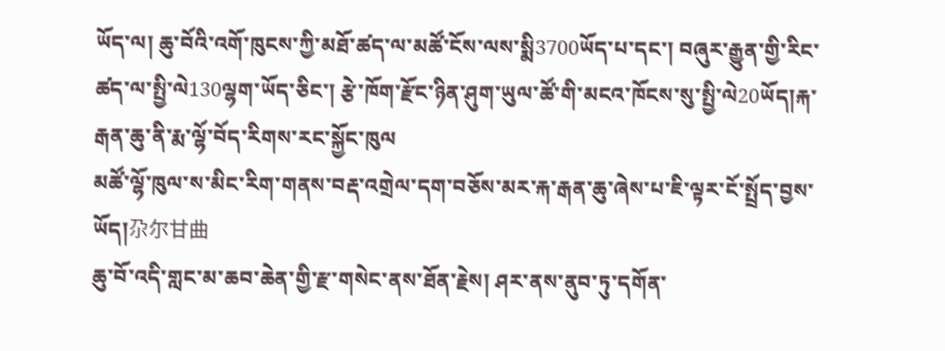ཡོད་ལ། ཆུ་བོའི་འགོ་ཁུངས་ཀྱི་མཐོ་ཚད་ལ་མཚོ་ངོས་ལས་སྨི3700ཡོད་པ་དང་། བཞུར་རྒྱུན་གྱི་རིང་ཚད་ལ་སྤྱི་ལེ130ལྷག་ཡོད་ཅིང་། རྩེ་ཁོག་རྫོང་ཉིན་ཤུག་ཡུལ་ཚོ་གི་མངའ་ཁོངས་སུ་སྤྱི་ལེ20ཡོད།རྐ་རྒན་ཆུ་ནི་རྨ་ལྷོ་བོད་རིགས་རང་སྐྱོང་ཁུལ
མཚོ་ལྷོ་ཁུལ་ས་མིང་རིག་གནས་བརྡ་འགྲེལ་དག་བཅོས་མར་རྐ་རྒན་ཆུ་ཞེས་པ་ཇི་ལྟར་ངོ་སྤྲོད་བྱས་ཡོད།尕尔甘曲
ཆུ་བོ་འདི་གླང་མ་ཆབ་ཆེན་གྱི་རྫ་གསེང་ནས་ཐོན་རྗེས། ཤར་ནས་ནུབ་ཏུ་དགོན་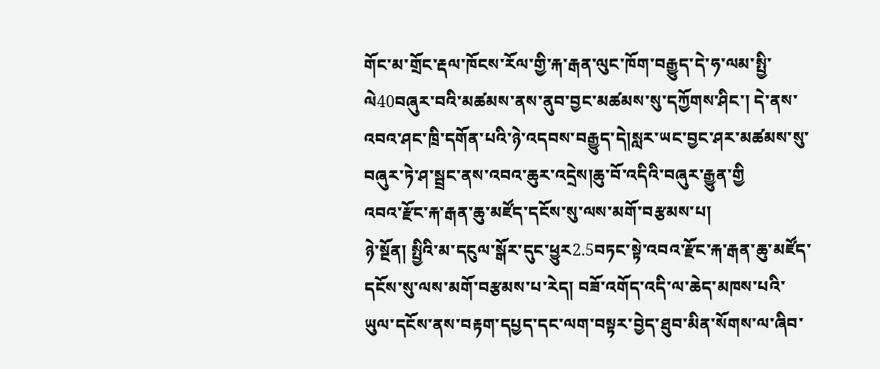གོང་མ་གྲོང་རྡལ་ཁོངས་རོལ་གྱི་རྐ་རྒན་ལུང་ཁོག་བརྒྱུད་དེ་ཧ་ལམ་སྤྱི་ལེ40བཞུར་བའི་མཚམས་ནས་ནུབ་བྱང་མཚམས་སུ་དཀྱོགས་ཤིང་། དེ་ནས་འབའ་ཤང་ཁྲི་དགོན་པའི་ཉེ་འདབས་བརྒྱུད་དེ།སླར་ཡང་བྱང་ཤར་མཚམས་སུ་བཞུར་ཏེ་ཤ་སྦྲང་ནས་འབའ་ཆུར་འདྲེས།ཆུ་བོ་འདིའི་བཞུར་རྒྱུན་གྱི
འབའ་རྫོང་རྐ་རྒན་ཆུ་མཛོད་དངོས་སུ་ལས་མགོ་བརྩམས་པ།
ཉེ་སྔོན། སྤྱིའི་མ་དངུལ་སྒོར་དུང་ཕྱུར2.5བཏང་སྟེ་འབའ་རྫོང་རྐ་རྒན་ཆུ་མཛོད་དངོས་སུ་ལས་མགོ་བརྩམས་པ་རེད། བཟོ་འགོད་འདི་ལ་ཆེད་མཁས་པའི་ཡུལ་དངོས་ནས་བརྟག་དཔྱད་དང་ལག་བསྟར་བྱེད་ཐུབ་མིན་སོགས་ལ་ཞིབ་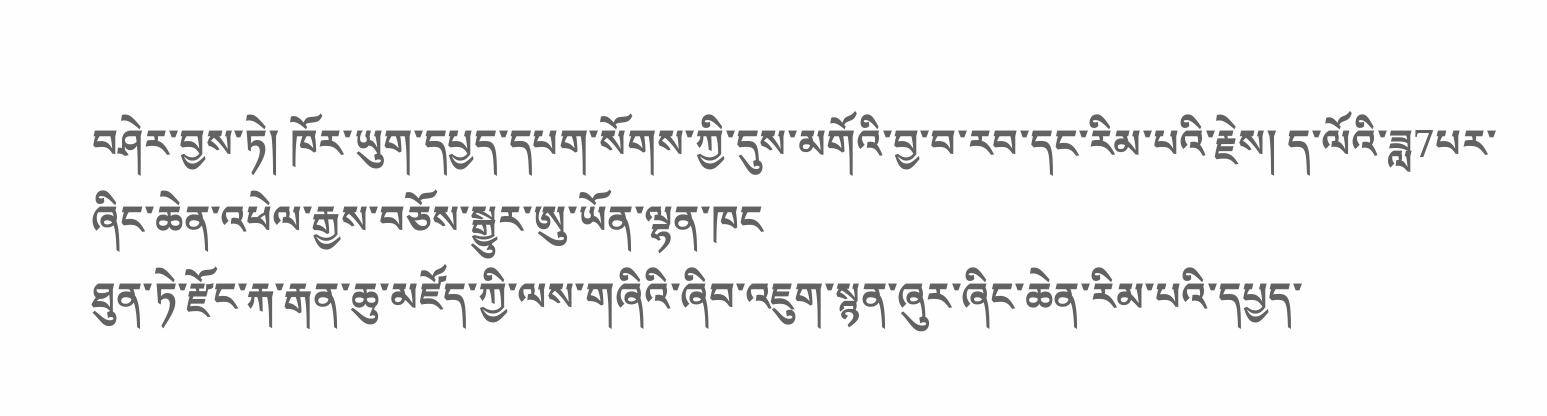བཤེར་བྱས་ཏེ། ཁོར་ཡུག་དཔྱད་དཔག་སོགས་ཀྱི་དུས་མགོའི་བྱ་བ་རབ་དང་རིམ་པའི་རྗེས། ད་ལོའི་ཟླ7པར་ཞིང་ཆེན་འཕེལ་རྒྱས་བཅོས་སྒྱུར་ཨུ་ཡོན་ལྷན་ཁང
ཐུན་ཏེ་རྫོང་རྐ་རྒན་ཆུ་མཛོད་ཀྱི་ལས་གཞིའི་ཞིབ་འཇུག་སྙན་ཞུར་ཞིང་ཆེན་རིམ་པའི་དཔྱད་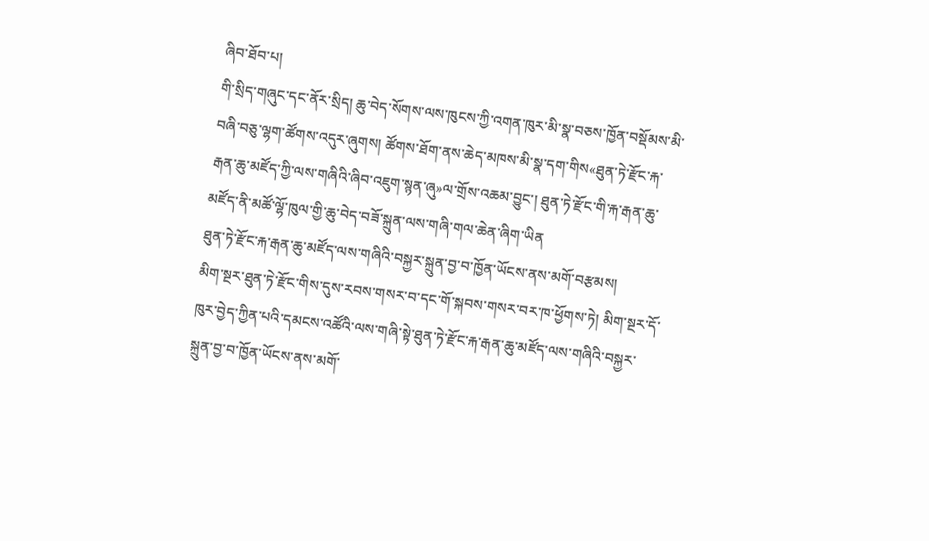ཞིབ་ཐོབ་པ།
གི་སྲིད་གཞུང་དང་ནོར་སྲིད། ཆུ་བེད་སོགས་ལས་ཁུངས་ཀྱི་འགན་ཁུར་མི་སྣ་བཅས་ཁྱོན་བསྡོམས་མི་བཞི་བཅུ་ལྷག་ཚོགས་འདུར་ཞུགས། ཚོགས་ཐོག་ནས་ཆེད་མཁས་མི་སྣ་དག་གིས«ཐུན་ཏེ་རྫོང་རྐ་རྒན་ཆུ་མཛོད་ཀྱི་ལས་གཞིའི་ཞིབ་འཇུག་སྙན་ཞུ»ལ་གྲོས་འཆམ་བྱུང་། ཐུན་ཏེ་རྫོང་གི་རྐ་རྒན་ཆུ་མཛོད་ནི་མཚོ་ལྷོ་ཁུལ་གྱི་ཆུ་བེད་བཟོ་སྐྲུན་ལས་གཞི་གལ་ཆེན་ཞིག་ཡིན
ཐུན་ཏེ་རྫོང་རྐ་རྒན་ཆུ་མཛོད་ལས་གཞིའི་བསྐྱར་སྐྲུན་བྱ་བ་ཁྱོན་ཡོངས་ནས་མགོ་བརྩམས།
མིག་སྔར་ཐུན་ཏེ་རྫོང་གིས་དུས་རབས་གསར་བ་དང་གོ་སྐབས་གསར་བར་ཁ་ཕྱོགས་ཏེ། མིག་སྔར་དོ་ཁུར་བྱེད་ཀྱིན་པའི་དམངས་འཚོའི་ལས་གཞི་སྟེ་ཐུན་ཏེ་རྫོང་རྐ་རྒན་ཆུ་མཛོད་ལས་གཞིའི་བསྐྱར་སྐྲུན་བྱ་བ་ཁྱོན་ཡོངས་ནས་མགོ་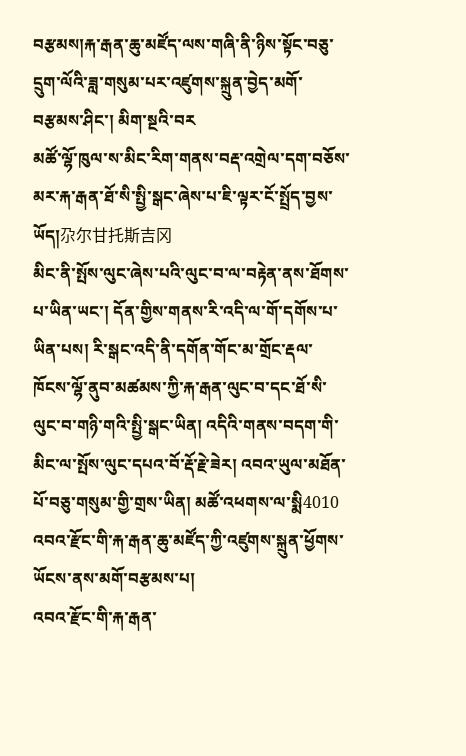བརྩམས།རྐ་རྒན་ཆུ་མཛོད་ལས་གཞི་ནི་ཉིས་སྟོང་བཅུ་དྲུག་ལོའི་ཟླ་གསུམ་པར་འཛུགས་སྐྲུན་བྱེད་མགོ་བརྩམས་ཤིང་། མིག་སྔའི་བར
མཚོ་ལྷོ་ཁུལ་ས་མིང་རིག་གནས་བརྡ་འགྲེལ་དག་བཅོས་མར་རྐ་རྒན་ཐོ་སི་སྤྱི་སྒང་ཞེས་པ་ཇི་ལྟར་ངོ་སྤྲོད་བྱས་ཡོད།尕尔甘托斯吉冈
མིང་ནི་སྤོས་ལུང་ཞེས་པའི་ལུང་བ་ལ་བརྟེན་ནས་ཐོགས་པ་ཡིན་ཡང་། དོན་གྱིས་གནས་རི་འདི་ལ་གོ་དགོས་པ་ཡིན་པས། རི་སྒང་འདི་ནི་དགོན་གོང་མ་གྲོང་རྡལ་ཁོངས་ལྷོ་ནུབ་མཚམས་ཀྱི་རྐ་རྒན་ལུང་བ་དང་ཐོ་སི་ལུང་བ་གཉི་གའི་སྤྱི་སྒང་ཡིན། འདིའི་གནས་བདག་གི་མིང་ལ་སྤོས་ལུང་དཔའ་བོ་རྡོ་རྗེ་ཟེར། འབའ་ཡུལ་མཐོན་པོ་བཅུ་གསུམ་གྱི་གྲས་ཡིན། མཚོ་འཕགས་ལ་སྨི4010
འབའ་རྫོང་གི་རྐ་རྒན་ཆུ་མཛོད་ཀྱི་འཛུགས་སྐྲུན་ཕྱོགས་ཡོངས་ནས་མགོ་བརྩམས་པ།
འབའ་རྫོང་གི་རྐ་རྒན་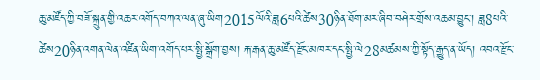ཆུ་མཛོད་ཀྱི་བཟོ་སྐྲུན་གྱི་འཆར་འགོད་བཀའ་ལན་ཞུ་ཡིག2015ལོའི་ཟླ6པའི་ཚེས30ཉིན་ཐོག་མར་ཞིབ་བཤེར་གྲོས་འཆམ་བྱུང་། ཟླ8པའི་ཚེས20ཉིན་འགན་ལེན་འཛིན་ཡིག་འགོད་པར་སྤྱི་སྒྲོག་བྱས། རྐ་རྒན་ཆུ་མཛོད་རྫོང་མཁར་དང་སྤྱི་ལེ28མཚམས་ཀྱི་སྟོད་རྒྱུད་ན་ཡོད། འབའ་རྫོང་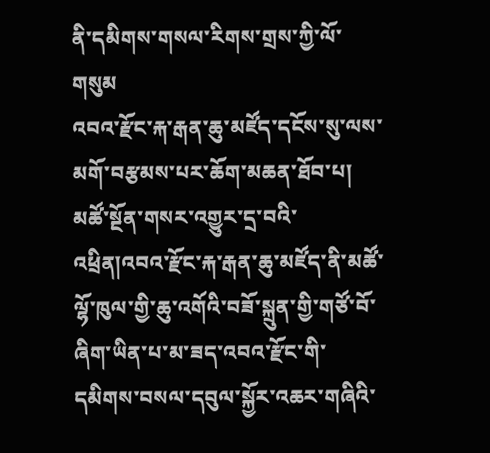ནི་དམིགས་གསལ་རིགས་གྲས་ཀྱི་ལོ་གསུམ
འབའ་རྫོང་རྐ་རྒན་ཆུ་མཛོད་དངོས་སུ་ལས་མགོ་བརྩམས་པར་ཆོག་མཆན་ཐོབ་པ།
མཚོ་སྔོན་གསར་འགྱུར་དྲ་བའི་འཕྲིན།འབའ་རྫོང་རྐ་རྒན་ཆུ་མཛོད་ནི་མཚོ་ལྷོ་ཁུལ་གྱི་ཆུ་འགོའི་བཟོ་སྐྲུན་གྱི་གཙོ་བོ་ཞིག་ཡིན་པ་མ་ཟད་འབའ་རྫོང་གི་དམིགས་བསལ་དབུལ་སྐྱོར་འཆར་གཞིའི་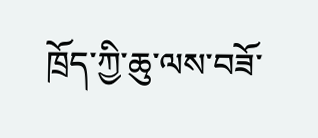ཁྲོད་ཀྱི་ཆུ་ལས་བཟོ་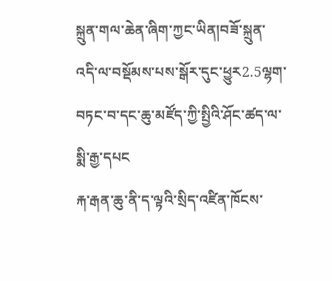སྐྲུན་གལ་ཆེན་ཞིག་ཀྱང་ཡིན།བཟོ་སྐྲུན་འདི་ལ་བསྡོམས་པས་སྒོར་དུང་ཕྱུར2.5ལྷག་བཏང་བ་དང་ཆུ་མཛོད་ཀྱི་སྤྱིའི་ཤོང་ཚད་ལ་སྨི་རྒྱ་དཔང
རྐ་རྒན་ཆུ་ནི་ད་ལྟའི་སྲིད་འཛིན་ཁོངས་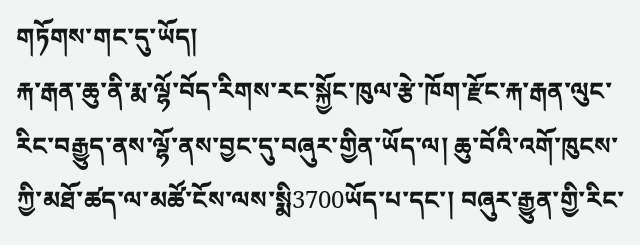གཏོགས་གང་དུ་ཡོད།
རྐ་རྒན་ཆུ་ནི་རྨ་ལྷོ་བོད་རིགས་རང་སྐྱོང་ཁུལ་རྩེ་ཁོག་རྫོང་རྐ་རྒན་ལུང་རིང་བརྒྱུད་ནས་ལྷོ་ནས་བྱང་དུ་བཞུར་གྱིན་ཡོད་ལ། ཆུ་བོའི་འགོ་ཁུངས་ཀྱི་མཐོ་ཚད་ལ་མཚོ་ངོས་ལས་སྨི3700ཡོད་པ་དང་། བཞུར་རྒྱུན་གྱི་རིང་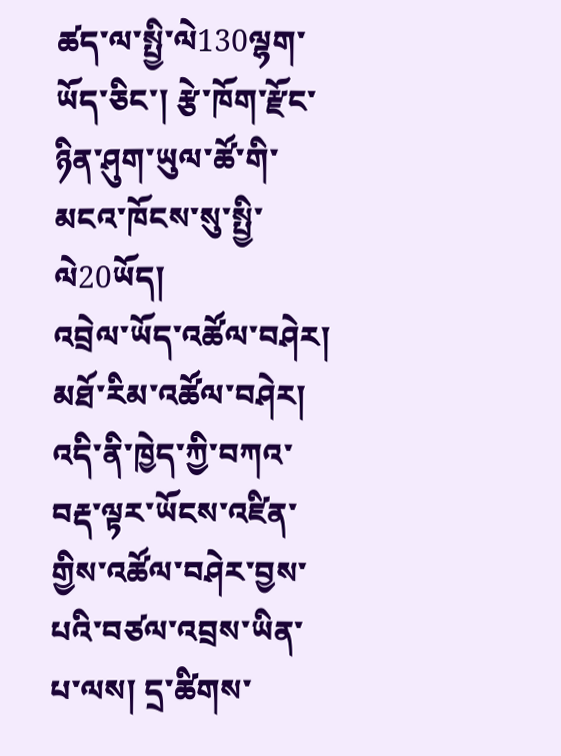ཚད་ལ་སྤྱི་ལེ130ལྷག་ཡོད་ཅིང་། རྩེ་ཁོག་རྫོང་ཉིན་ཤུག་ཡུལ་ཚོ་གི་མངའ་ཁོངས་སུ་སྤྱི་ལེ20ཡོད།
འབྲེལ་ཡོད་འཚོལ་བཤེར།
མཐོ་རིམ་འཚོལ་བཤེར།
འདི་ནི་ཁྱེད་ཀྱི་བཀའ་བརྡ་ལྟར་ཡོངས་འཛིན་གྱིས་འཚོལ་བཤེར་བྱས་པའི་བཙལ་འབྲས་ཡིན་པ་ལས། དྲ་ཚིགས་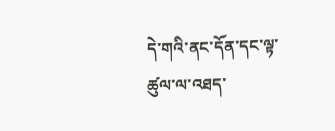དེ་གའི་ནང་དོན་དང་ལྟ་ཚུལ་ལ་འཐད་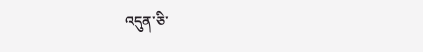འདུན་ཅི་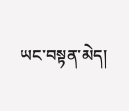ཡང་བསྟན་མེད།